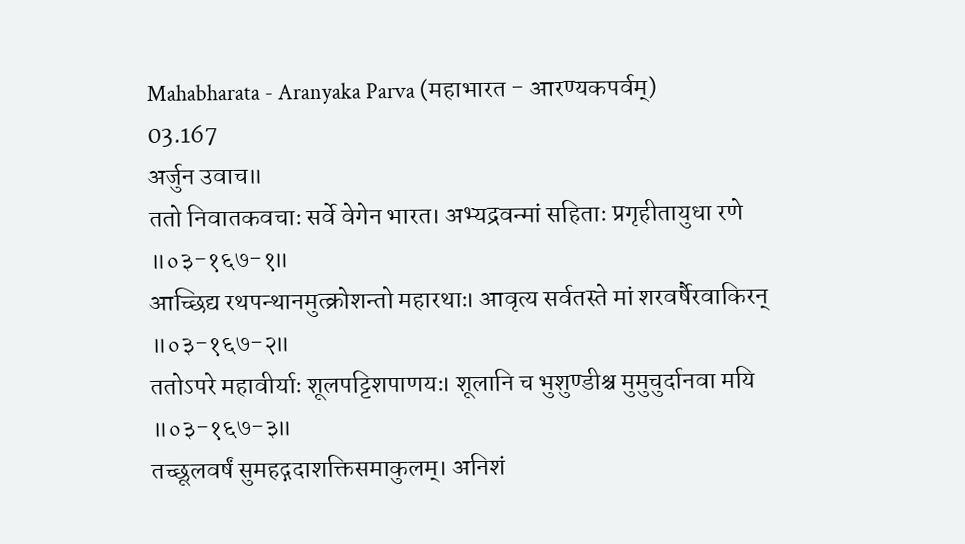Mahabharata - Aranyaka Parva (महाभारत - आरण्यकपर्वम्)
03.167
अर्जुन उवाच॥
ततो निवातकवचाः सर्वे वेगेन भारत। अभ्यद्रवन्मां सहिताः प्रगृहीतायुधा रणे ॥०३-१६७-१॥
आच्छिद्य रथपन्थानमुत्क्रोशन्तो महारथाः। आवृत्य सर्वतस्ते मां शरवर्षैरवाकिरन् ॥०३-१६७-२॥
ततोऽपरे महावीर्याः शूलपट्टिशपाणयः। शूलानि च भुशुण्डीश्च मुमुचुर्दानवा मयि ॥०३-१६७-३॥
तच्छूलवर्षं सुमहद्गदाशक्तिसमाकुलम्। अनिशं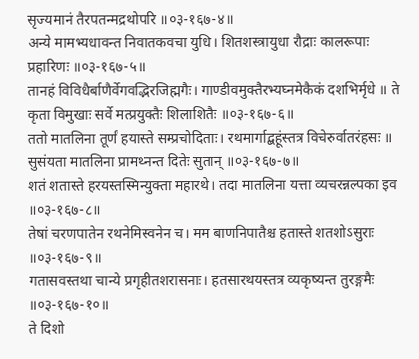सृज्यमानं तैरपतन्मद्रथोपरि ॥०३-१६७-४॥
अन्ये मामभ्यधावन्त निवातकवचा युधि। शितशस्त्रायुधा रौद्राः कालरूपाः प्रहारिणः ॥०३-१६७-५॥
तानहं विविधैर्बाणैर्वेगवद्भिरजिह्मगैः। गाण्डीवमुक्तैरभ्यघ्नमेकैकं दशभिर्मृधे ॥ ते कृता विमुखाः सर्वे मत्प्रयुक्तैः शिलाशितैः ॥०३-१६७-६॥
ततो मातलिना तूर्णं हयास्ते सम्प्रचोदिताः। रथमार्गाद्बहूंस्तत्र विचेरुर्वातरंहसः ॥ सुसंयता मातलिना प्रामथ्नन्त दितेः सुतान् ॥०३-१६७-७॥
शतं शतास्ते हरयस्तस्मिन्युक्ता महारथे। तदा मातलिना यत्ता व्यचरन्नल्पका इव ॥०३-१६७-८॥
तेषां चरणपातेन रथनेमिस्वनेन च। मम बाणनिपातैश्च हतास्ते शतशोऽसुराः ॥०३-१६७-९॥
गतासवस्तथा चान्ये प्रगृहीतशरासनाः। हतसारथयस्तत्र व्यकृष्यन्त तुरङ्गमैः ॥०३-१६७-१०॥
ते दिशो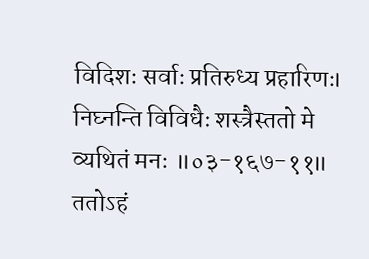विदिशः सर्वाः प्रतिरुध्य प्रहारिणः। निघ्नन्ति विविधैः शस्त्रैस्ततो मे व्यथितं मनः ॥०३-१६७-११॥
ततोऽहं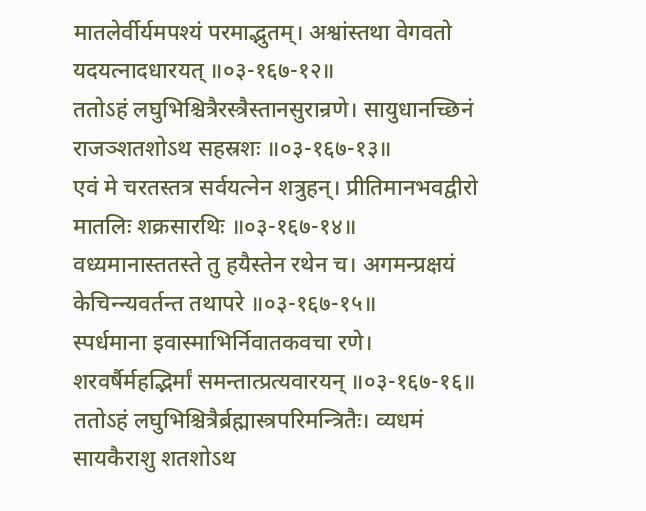मातलेर्वीर्यमपश्यं परमाद्भुतम्। अश्वांस्तथा वेगवतो यदयत्नादधारयत् ॥०३-१६७-१२॥
ततोऽहं लघुभिश्चित्रैरस्त्रैस्तानसुरान्रणे। सायुधानच्छिनं राजञ्शतशोऽथ सहस्रशः ॥०३-१६७-१३॥
एवं मे चरतस्तत्र सर्वयत्नेन शत्रुहन्। प्रीतिमानभवद्वीरो मातलिः शक्रसारथिः ॥०३-१६७-१४॥
वध्यमानास्ततस्ते तु हयैस्तेन रथेन च। अगमन्प्रक्षयं केचिन्न्यवर्तन्त तथापरे ॥०३-१६७-१५॥
स्पर्धमाना इवास्माभिर्निवातकवचा रणे। शरवर्षैर्महद्भिर्मां समन्तात्प्रत्यवारयन् ॥०३-१६७-१६॥
ततोऽहं लघुभिश्चित्रैर्ब्रह्मास्त्रपरिमन्त्रितैः। व्यधमं सायकैराशु शतशोऽथ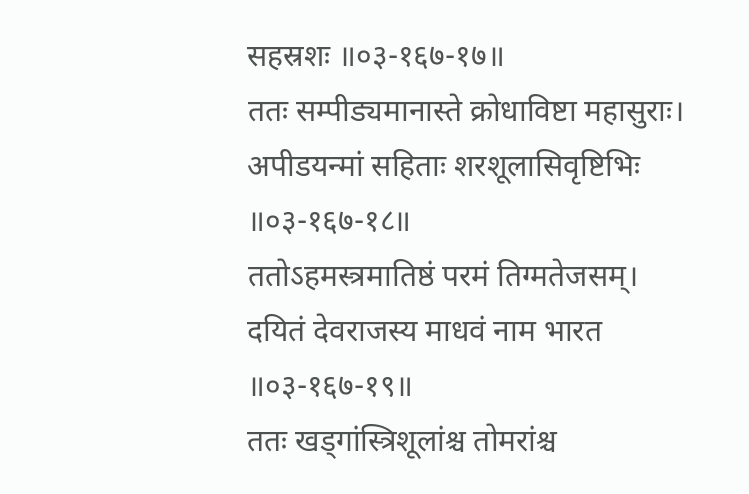सहस्रशः ॥०३-१६७-१७॥
ततः सम्पीड्यमानास्ते क्रोधाविष्टा महासुराः। अपीडयन्मां सहिताः शरशूलासिवृष्टिभिः ॥०३-१६७-१८॥
ततोऽहमस्त्रमातिष्ठं परमं तिग्मतेजसम्। दयितं देवराजस्य माधवं नाम भारत ॥०३-१६७-१९॥
ततः खड्गांस्त्रिशूलांश्च तोमरांश्च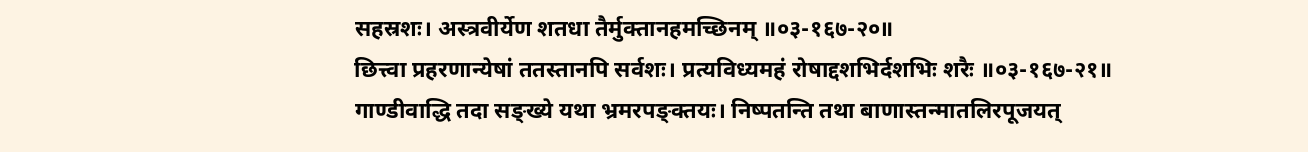सहस्रशः। अस्त्रवीर्येण शतधा तैर्मुक्तानहमच्छिनम् ॥०३-१६७-२०॥
छित्त्वा प्रहरणान्येषां ततस्तानपि सर्वशः। प्रत्यविध्यमहं रोषाद्दशभिर्दशभिः शरैः ॥०३-१६७-२१॥
गाण्डीवाद्धि तदा सङ्ख्ये यथा भ्रमरपङ्क्तयः। निष्पतन्ति तथा बाणास्तन्मातलिरपूजयत्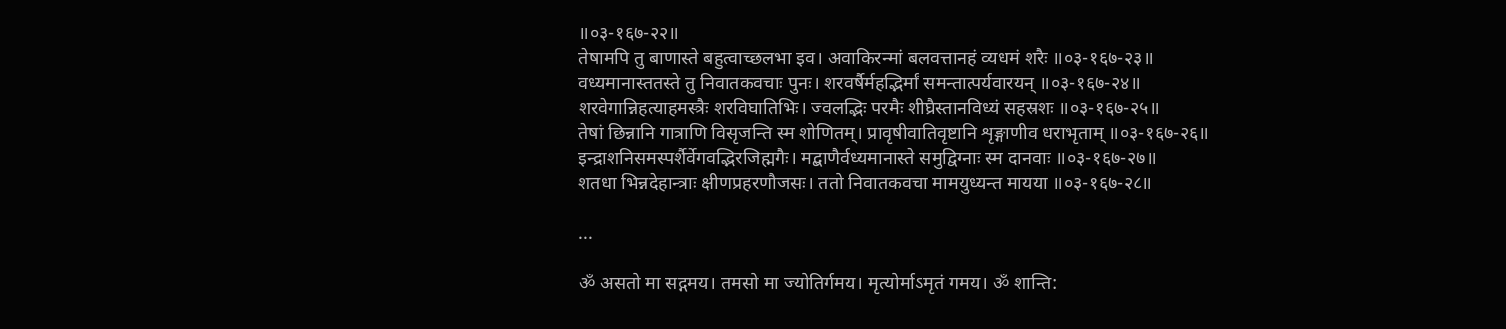॥०३-१६७-२२॥
तेषामपि तु बाणास्ते बहुत्वाच्छलभा इव। अवाकिरन्मां बलवत्तानहं व्यधमं शरैः ॥०३-१६७-२३॥
वध्यमानास्ततस्ते तु निवातकवचाः पुनः। शरवर्षैर्महद्भिर्मां समन्तात्पर्यवारयन् ॥०३-१६७-२४॥
शरवेगान्निहत्याहमस्त्रैः शरविघातिभिः। ज्वलद्भिः परमैः शीघ्रैस्तानविध्यं सहस्रशः ॥०३-१६७-२५॥
तेषां छिन्नानि गात्राणि विसृजन्ति स्म शोणितम्। प्रावृषीवातिवृष्टानि शृङ्गाणीव धराभृताम् ॥०३-१६७-२६॥
इन्द्राशनिसमस्पर्शैर्वेगवद्भिरजिह्मगैः। मद्बाणैर्वध्यमानास्ते समुद्विग्नाः स्म दानवाः ॥०३-१६७-२७॥
शतधा भिन्नदेहान्त्राः क्षीणप्रहरणौजसः। ततो निवातकवचा मामयुध्यन्त मायया ॥०३-१६७-२८॥

...

ॐ असतो मा सद्गमय। तमसो मा ज्योतिर्गमय। मृत्योर्माऽमृतं गमय। ॐ शान्ति: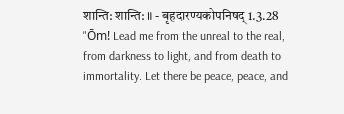शान्ति: शान्ति: ॥ - बृहदारण्यकोपनिषद् 1.3.28
"Ōm! Lead me from the unreal to the real, from darkness to light, and from death to immortality. Let there be peace, peace, and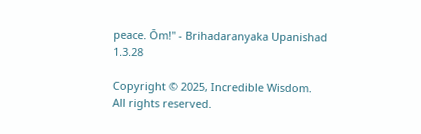peace. Ōm!" - Brihadaranyaka Upanishad 1.3.28

Copyright © 2025, Incredible Wisdom.
All rights reserved.